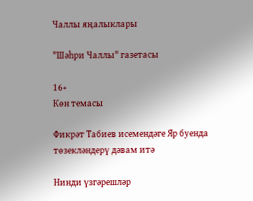Чаллы яңалыклары

"Шәһри Чаллы" газетасы

16+
Көн темасы

Фикрәт Табиев исемендәге Яр буенда төзекләндерү дәвам итә

Нинди үзгәрешләр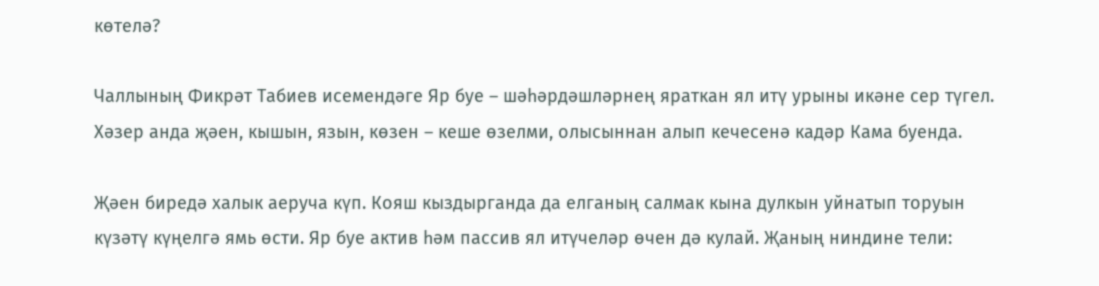көтелә?

Чаллының Фикрәт Табиев исемендәге Яр буе – шәһәрдәшләрнең яраткан ял итү урыны икәне сер түгел. Хәзер анда җәен, кышын, язын, көзен – кеше өзелми, олысыннан алып кечесенә кадәр Кама буенда.

Җәен биредә халык аеруча күп. Кояш кыздырганда да елганың салмак кына дулкын уйнатып торуын күзәтү күңелгә ямь өсти. Яр буе актив һәм пассив ял итүчеләр өчен дә кулай. Җаның ниндине тели: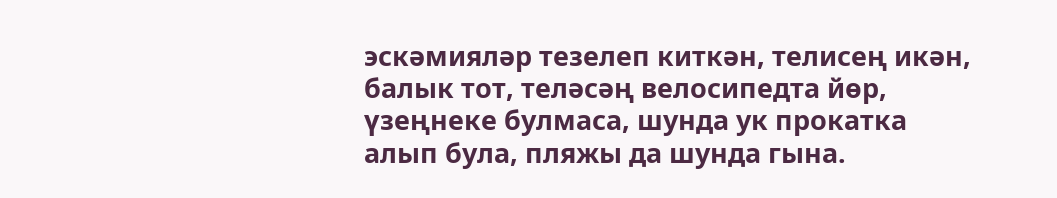эскәмияләр тезелеп киткән, телисең икән, балык тот, теләсәң велосипедта йөр, үзеңнеке булмаса, шунда ук прокатка алып була, пляжы да шунда гына.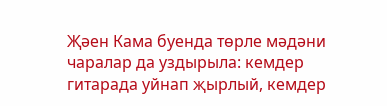Җәен Кама буенда төрле мәдәни чаралар да уздырыла: кемдер гитарада уйнап җырлый, кемдер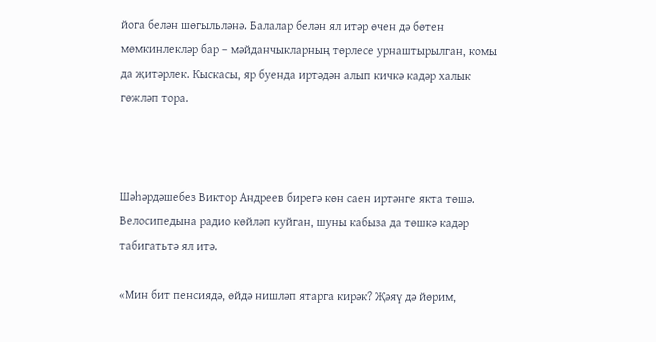йога белән шөгыльләнә. Балалар белән ял итәр өчен дә бөтен мөмкинлекләр бар – мәйданчыкларның төрлесе урнаштырылган, комы да җитәрлек. Кыскасы, яр буенда иртәдән алып кичкә кадәр халык гөжләп тора.



Шәһәрдәшебез Виктор Андреев бирегә көн саен иртәнге якта төшә. Велосипедына радио көйләп куйган, шуны кабыза да төшкә кадәр табигатьтә ял итә.

«Мин бит пенсиядә, өйдә нишләп ятарга кирәк? Җәяү дә йөрим,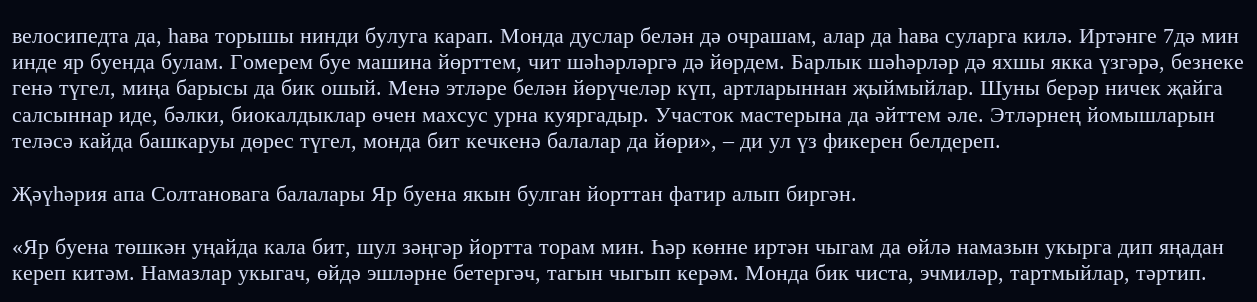велосипедта да, һава торышы нинди булуга карап. Монда дуслар белән дә очрашам, алар да һава суларга килә. Иртәнге 7дә мин инде яр буенда булам. Гомерем буе машина йөрттем, чит шәһәрләргә дә йөрдем. Барлык шәһәрләр дә яхшы якка үзгәрә, безнеке генә түгел, миңа барысы да бик ошый. Менә этләре белән йөрүчеләр күп, артларыннан җыймыйлар. Шуны берәр ничек җайга салсыннар иде, бәлки, биокалдыклар өчен махсус урна куяргадыр. Участок мастерына да әйттем әле. Этләрнең йомышларын теләсә кайда башкаруы дөрес түгел, монда бит кечкенә балалар да йөри», – ди ул үз фикерен белдереп.

Җәүһәрия апа Солтановага балалары Яр буена якын булган йорттан фатир алып биргән.

«Яр буена төшкән уңайда кала бит, шул зәңгәр йортта торам мин. Һәр көнне иртән чыгам да өйлә намазын укырга дип яңадан кереп китәм. Намазлар укыгач, өйдә эшләрне бетергәч, тагын чыгып керәм. Монда бик чиста, эчмиләр, тартмыйлар, тәртип.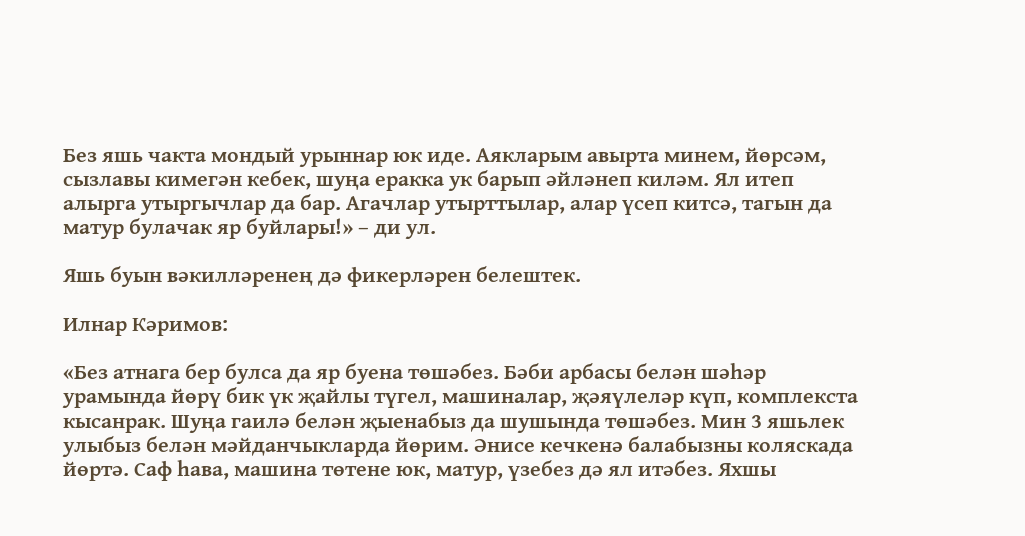Без яшь чакта мондый урыннар юк иде. Аякларым авырта минем, йөрсәм, сызлавы кимегән кебек, шуңа еракка ук барып әйләнеп киләм. Ял итеп алырга утыргычлар да бар. Агачлар утырттылар, алар үсеп китсә, тагын да матур булачак яр буйлары!» – ди ул.

Яшь буын вәкилләренең дә фикерләрен белештек.

Илнар Кәримов:

«Без атнага бер булса да яр буена төшәбез. Бәби арбасы белән шәһәр урамында йөрү бик үк җайлы түгел, машиналар, җәяүлеләр күп, комплекста кысанрак. Шуңа гаилә белән җыенабыз да шушында төшәбез. Мин 3 яшьлек улыбыз белән мәйданчыкларда йөрим. Әнисе кечкенә балабызны коляскада йөртә. Саф һава, машина төтене юк, матур, үзебез дә ял итәбез. Яхшы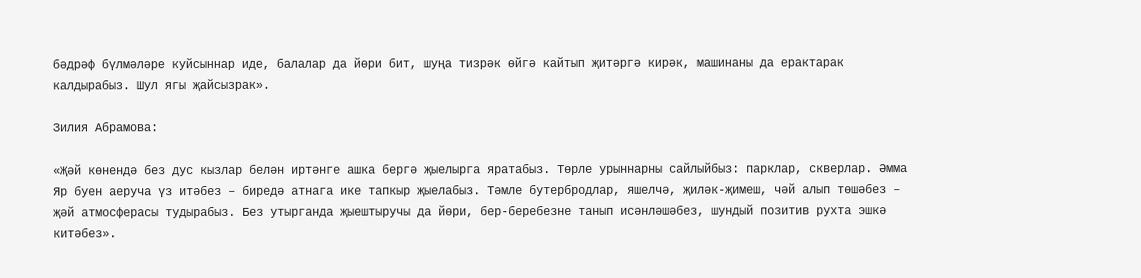бәдрәф бүлмәләре куйсыннар иде, балалар да йөри бит, шуңа тизрәк өйгә кайтып җитәргә кирәк, машинаны да ерактарак калдырабыз. Шул ягы җайсызрак».

Зилия Абрамова:

«Җәй көнендә без дус кызлар белән иртәнге ашка бергә җыелырга яратабыз. Төрле урыннарны сайлыйбыз: парклар, скверлар. Әмма Яр буен аеруча үз итәбез – биредә атнага ике тапкыр җыелабыз. Тәмле бутербродлар, яшелчә, җиләк-җимеш, чәй алып төшәбез – җәй атмосферасы тудырабыз. Без утырганда җыештыручы да йөри, бер-беребезне танып исәнләшәбез, шундый позитив рухта эшкә китәбез».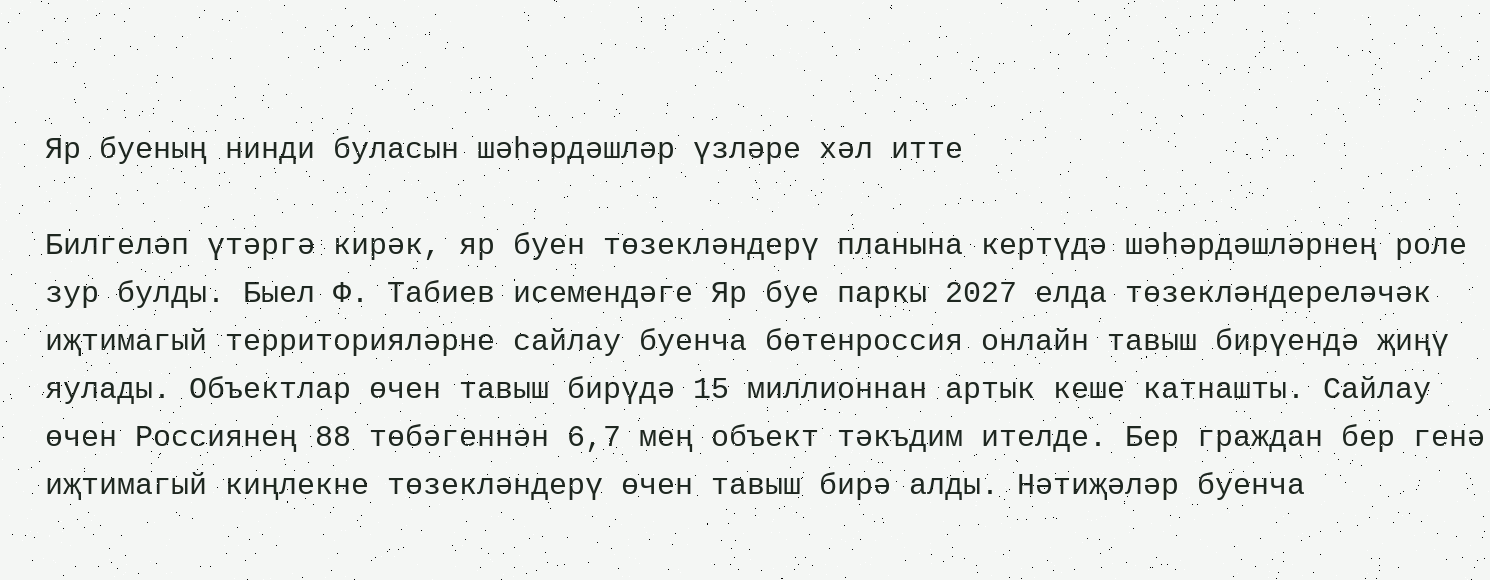Яр буеның нинди буласын шәһәрдәшләр үзләре хәл итте

Билгеләп үтәргә кирәк, яр буен төзекләндерү планына кертүдә шәһәрдәшләрнең роле зур булды. Быел Ф. Табиев исемендәге Яр буе паркы 2027 елда төзекләндереләчәк иҗтимагый территорияләрне сайлау буенча бөтенроссия онлайн тавыш бирүендә җиңү яулады. Объектлар өчен тавыш бирүдә 15 миллионнан артык кеше катнашты. Сайлау өчен Россиянең 88 төбәгеннән 6,7 мең объект тәкъдим ителде. Бер граждан бер генә иҗтимагый киңлекне төзекләндерү өчен тавыш бирә алды. Нәтиҗәләр буенча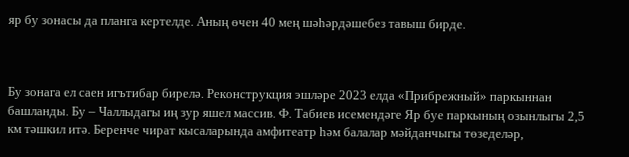яр бу зонасы да планга кертелде. Аның өчен 40 мең шәһәрдәшебез тавыш бирде.



Бу зонага ел саен игътибар бирелә. Реконструкция эшләре 2023 елда «Прибрежный» паркыннан башланды. Бу – Чаллыдагы иң зур яшел массив. Ф. Табиев исемендәге Яр буе паркының озынлыгы 2,5 км тәшкил итә. Беренче чират кысаларында амфитеатр һәм балалар мәйданчыгы төзеделәр,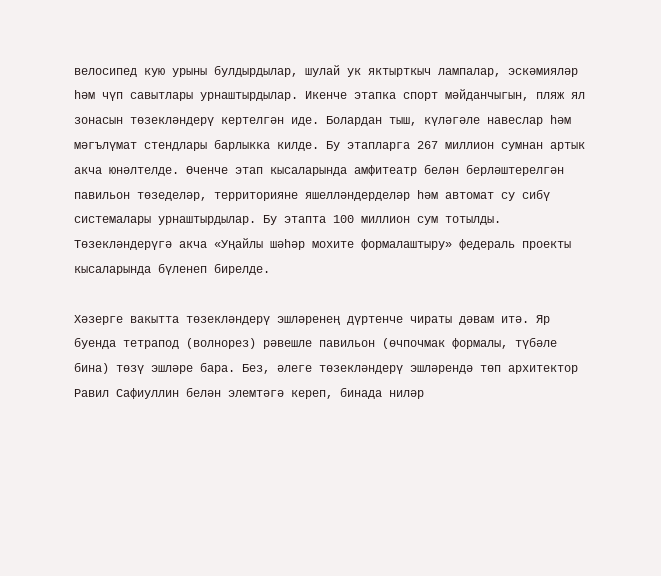велосипед кую урыны булдырдылар, шулай ук яктырткыч лампалар, эскәмияләр һәм чүп савытлары урнаштырдылар. Икенче этапка спорт мәйданчыгын, пляж ял зонасын төзекләндерү кертелгән иде. Болардан тыш, күләгәле навеслар һәм мәгълүмат стендлары барлыкка килде. Бу этапларга 267 миллион сумнан артык акча юнәлтелде. Өченче этап кысаларында амфитеатр белән берләштерелгән павильон төзеделәр, территорияне яшелләндерделәр һәм автомат су сибү системалары урнаштырдылар. Бу этапта 100 миллион сум тотылды. Төзекләндерүгә акча «Уңайлы шәһәр мохите формалаштыру» федераль проекты кысаларында бүленеп бирелде.

Хәзерге вакытта төзекләндерү эшләренең дүртенче чираты дәвам итә. Яр буенда тетрапод (волнорез) рәвешле павильон (өчпочмак формалы, түбәле бина) төзү эшләре бара. Без, әлеге төзекләндерү эшләрендә төп архитектор Равил Сафиуллин белән элемтәгә кереп, бинада ниләр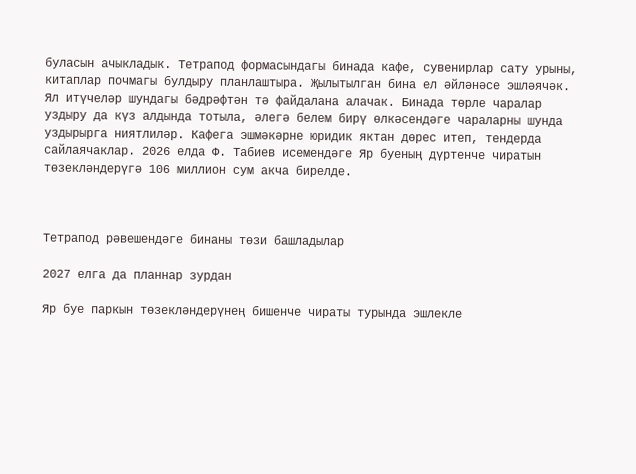буласын ачыкладык. Тетрапод формасындагы бинада кафе, сувенирлар сату урыны, китаплар почмагы булдыру планлаштыра. Җылытылган бина ел әйләнәсе эшләячәк. Ял итүчеләр шундагы бәдрәфтән тә файдалана алачак. Бинада төрле чаралар уздыру да күз алдында тотыла, әлегә белем бирү өлкәсендәге чараларны шунда уздырырга ниятлиләр. Кафега эшмәкәрне юридик яктан дөрес итеп, тендерда сайлаячаклар. 2026 елда Ф. Табиев исемендәге Яр буеның дүртенче чиратын төзекләндерүгә 106 миллион сум акча бирелде.



Тетрапод рәвешендәге бинаны төзи башладылар

2027 елга да планнар зурдан

Яр буе паркын төзекләндерүнең бишенче чираты турында эшлекле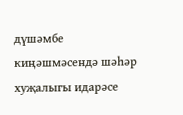дүшәмбе киңәшмәсендә шәһәр хуҗалыгы идарәсе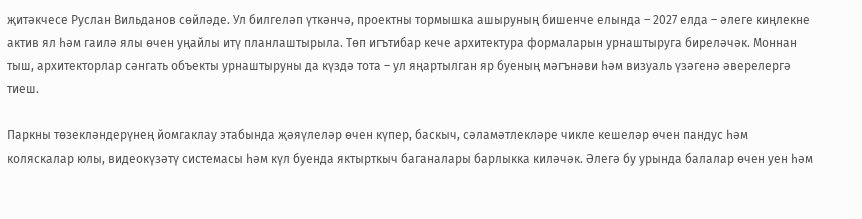җитәкчесе Руслан Вильданов сөйләде. Ул билгеләп үткәнчә, проектны тормышка ашыруның бишенче елында – 2027 елда – әлеге киңлекне актив ял һәм гаилә ялы өчен уңайлы итү планлаштырыла. Төп игътибар кече архитектура формаларын урнаштыруга биреләчәк. Моннан тыш, архитекторлар сәнгать объекты урнаштыруны да күздә тота – ул яңартылган яр буеның мәгънәви һәм визуаль үзәгенә әверелергә тиеш.

Паркны төзекләндерүнең йомгаклау этабында җәяүлеләр өчен күпер, баскыч, сәламәтлекләре чикле кешеләр өчен пандус һәм коляскалар юлы, видеокүзәтү системасы һәм күл буенда яктырткыч баганалары барлыкка киләчәк. Әлегә бу урында балалар өчен уен һәм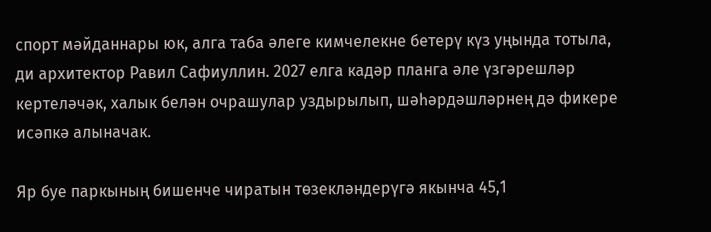спорт мәйданнары юк, алга таба әлеге кимчелекне бетерү күз уңында тотыла, ди архитектор Равил Сафиуллин. 2027 елга кадәр планга әле үзгәрешләр кертеләчәк, халык белән очрашулар уздырылып, шәһәрдәшләрнең дә фикере исәпкә алыначак.

Яр буе паркының бишенче чиратын төзекләндерүгә якынча 45,1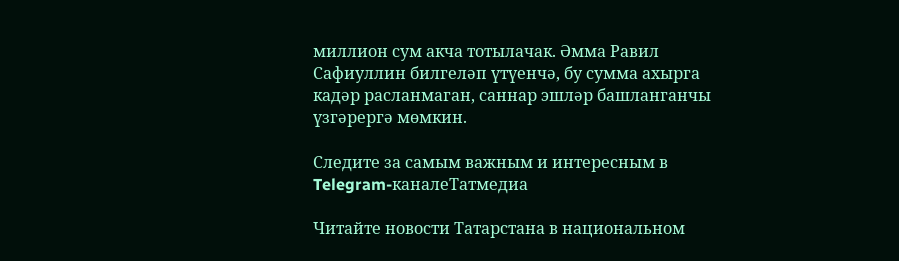миллион сум акча тотылачак. Әмма Равил Сафиуллин билгеләп үтүенчә, бу сумма ахырга кадәр расланмаган, саннар эшләр башланганчы үзгәрергә мөмкин.

Следите за самым важным и интересным в Telegram-каналеТатмедиа

Читайте новости Татарстана в национальном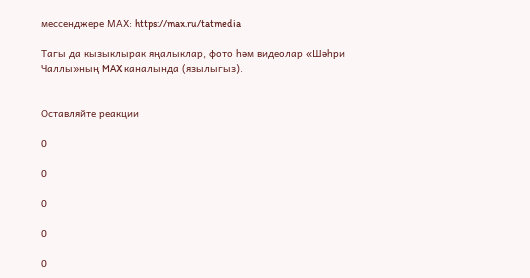мессенджере MАХ: https://max.ru/tatmedia

Тагы да кызыклырак яңалыклар, фото һәм видеолар «Шәһри Чаллы»ның MAX каналында (язылыгыз).


Оставляйте реакции

0

0

0

0

0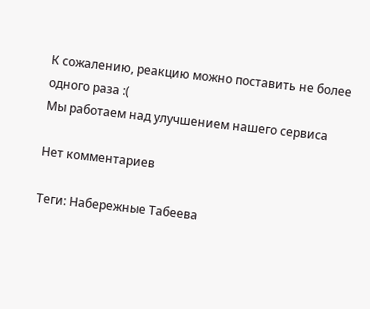К сожалению, реакцию можно поставить не более одного раза :(
Мы работаем над улучшением нашего сервиса

Нет комментариев

Теги: Набережные Табеева